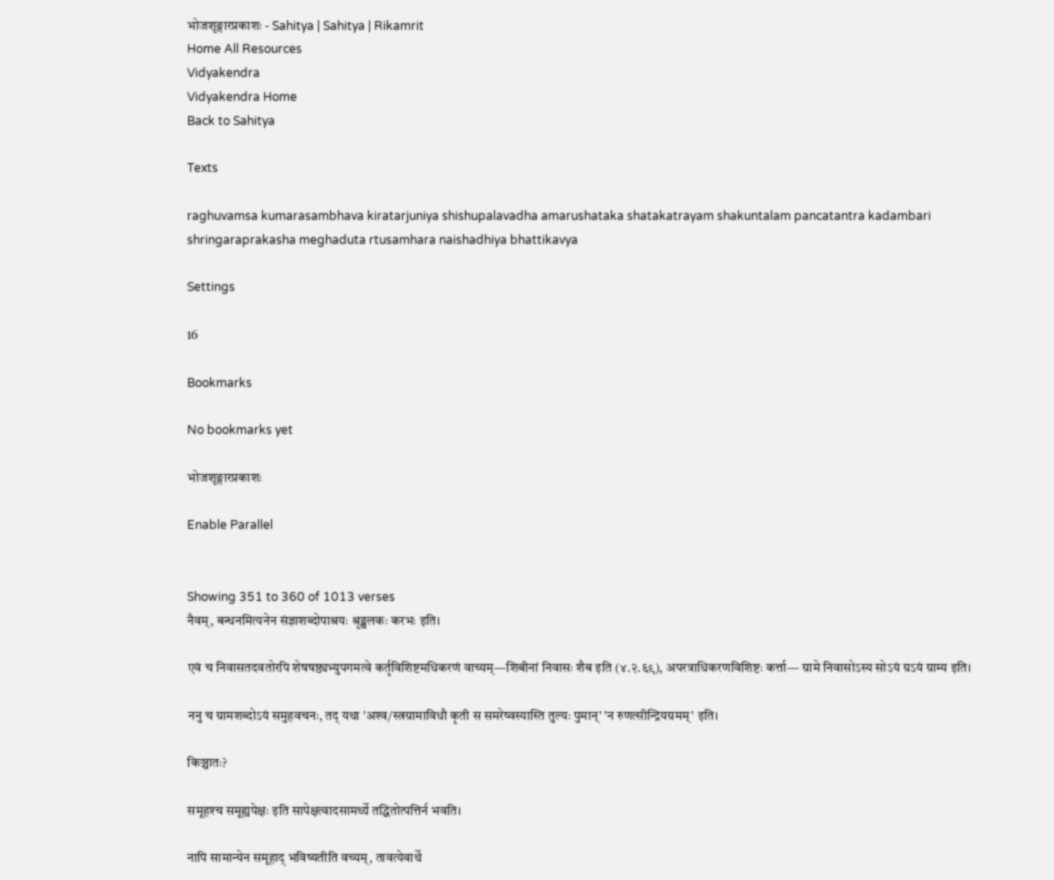भोजशृङ्गारप्रकाशः - Sahitya | Sahitya | Rikamrit
Home All Resources
Vidyakendra
Vidyakendra Home
Back to Sahitya

Texts

raghuvamsa kumarasambhava kiratarjuniya shishupalavadha amarushataka shatakatrayam shakuntalam pancatantra kadambari shringaraprakasha meghaduta rtusamhara naishadhiya bhattikavya

Settings

16

Bookmarks

No bookmarks yet

भोजशृङ्गारप्रकाशः

Enable Parallel


Showing 351 to 360 of 1013 verses
नैवम्, बन्धनमित्यनेन संज्ञाशब्दोपाश्रयः श्रृङ्खलकः करभः इति।

एवं च निवासतदवतोरपि शेषषष्ठ्यभ्युपगमत्वे कर्तृविशिष्टमधिकरणं वाच्यम्—शिबीनां निवासः शैब इति (४.२.६९), अपरत्राधिकरणविशिष्टः कर्त्ता— ग्रामे निवासोऽस्य सोऽयं ग्रऽयं ग्राम्य इति।

ननु च ग्रामशब्दोऽयं समुहवचनः, तद् यथा 'अश्‍व/स्त्रग्रामाविधौ कृती स समरेष्वस्यास्ति तुल्यः पुमान्' 'न रुणत्सीन्द्रियग्रमम्' इति।

किञ्चातः?

समूहश्‍च समूह्यपेक्षः इति सापेक्षत्वादसामर्थ्ये तद्धितोत्पत्तिर्न भवति।

नापि सामान्येन समूहाद् भविष्यतीति वच्यम्, तावत्येवार्थे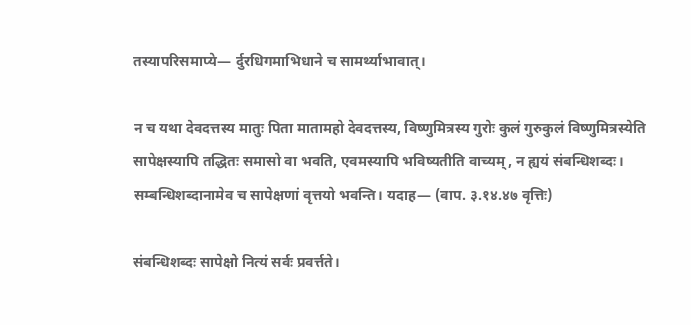तस्यापरिसमाप्ये— र्दुरधिगमाभिधाने च सामर्थ्याभावात्।

न च यथा देवदत्तस्य मातुः पिता मातामहो देवदत्तस्य, विष्णुमित्रस्य गुरोः कुलं गुरुकुलं विष्णुमित्रस्येति सापेक्षस्यापि तद्धितः समासो वा भवति, एवमस्यापि भविष्यतीति वाच्यम्, न ह्ययं संबन्धिशब्दः। सम्बन्धिशब्दानामेव च सापेक्षणां वृत्तयो भवन्ति। यदाह— (वाप. ३.१४.४७ वृत्तिः)

संबन्धिशब्दः सापेक्षो नित्यं सर्वः प्रवर्त्तते।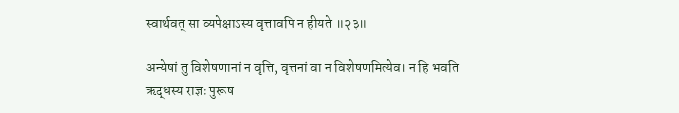स्वार्थवत् सा व्यपेक्षाऽस्य वृत्तावपि न हीयते ॥२३॥

अन्येषां तु विशेषणानां न वृत्ति, वृत्तनां वा न विशेषणमित्येव। न हि भवति ऋद्धस्य राज्ञः पुरूष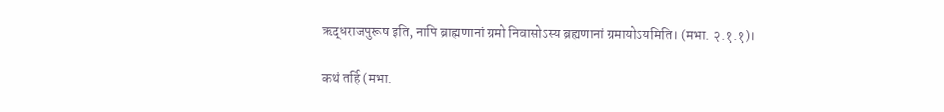ऋद्धराजपुरूष इति, नापि ब्राह्मणानां ग्रमो निवासोऽस्य ब्रह्यणानां ग्रमायोऽयमिति। (मभा. २.१.१)।

कथं तर्हि (मभा.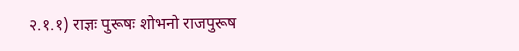२.१.१) राज्ञः पुरूषः शोभनो राजपुरूष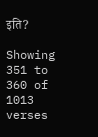इति?

Showing 351 to 360 of 1013 verses